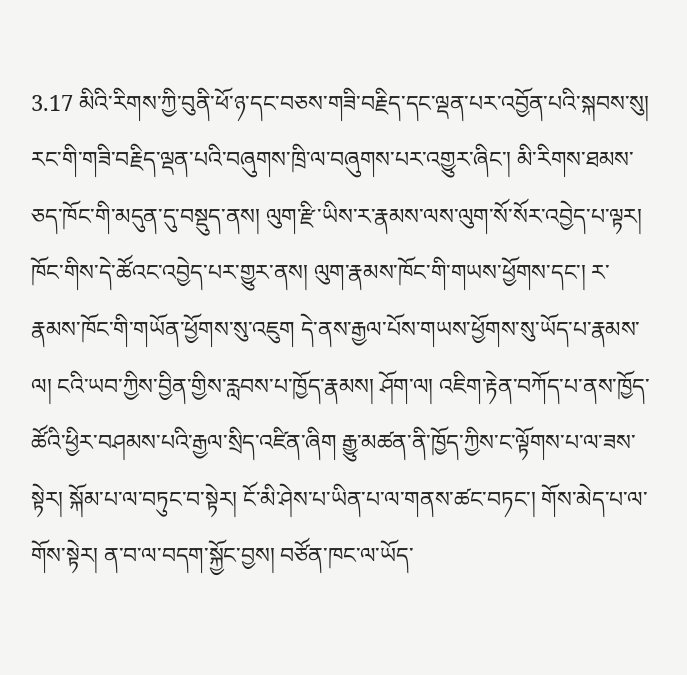3.17 མིའི་རིགས་ཀྱི་བུནི་ཕོ་ཉ་དང་བཅས་གཟི་བརྗིད་དང་ལྡན་པར་འབྱོན་པའི་སྐབས་སུ། རང་གི་གཟི་བརྗིད་ལྡན་པའི་བཞུགས་ཁྲི་ལ་བཞུགས་པར་འགྱུར་ཞིང་། མི་རིགས་ཐམས་ཅད་ཁོང་གི་མདུན་དུ་བསྡུད་ནས། ལུག་རྫི་ཡིས་ར་རྣམས་ལས་ལུག་སོ་སོར་འབྱེད་པ་ལྟར། ཁོང་གིས་དེ་ཚོའང་འབྱེད་པར་གྱུར་ནས། ལུག་རྣམས་ཁོང་གི་གཡས་ཕྱོགས་དང་། ར་རྣམས་ཁོང་གི་གཡོན་ཕྱོགས་སུ་འཇུག དེ་ནས་རྒྱལ་པོས་གཡས་ཕྱོགས་སུ་ཡོད་པ་རྣམས་ལ། ངའི་ཡབ་ཀྱིས་བྱིན་གྱིས་རླབས་པ་ཁྱོད་རྣམས། ཤོག་ལ། འཇིག་རྟེན་བཀོད་པ་ནས་ཁྱོད་ཚོའི་ཕྱིར་བཤམས་པའི་རྒྱལ་སྲིད་འཛིན་ཞིག རྒྱུ་མཚན་ནི་ཁྱོད་ཀྱིས་ང་ལྟོགས་པ་ལ་ཟས་སྟེར། སྐོམ་པ་ལ་བཏུང་བ་སྟེར། ངོ་མི་ཤེས་པ་ཡིན་པ་ལ་གནས་ཚང་བཏང་། གོས་མེད་པ་ལ་གོས་སྟེར། ན་བ་ལ་བདག་སྐྱོང་བྱས། བཙོན་ཁང་ལ་ཡོད་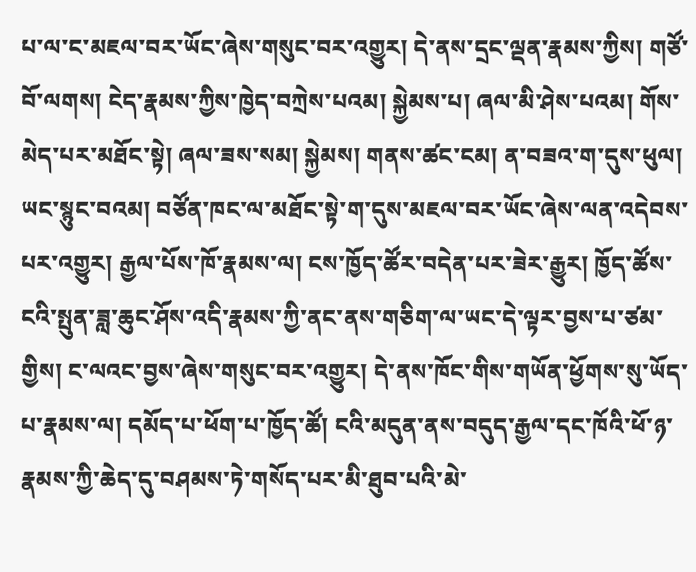པ་ལ་ང་མཇལ་བར་ཡོང་ཞེས་གསུང་བར་འགྱུར། དེ་ནས་དྲང་ལྡན་རྣམས་ཀྱིས། གཙོ་བོ་ལགས། ངེད་རྣམས་ཀྱིས་ཁྱེད་བཀྲེས་པའམ། སྐྱེམས་པ། ཞལ་མི་ཤེས་པའམ། གོས་མེད་པར་མཐོང་སྟེ། ཞལ་ཟས་སམ། སྐྱེམས། གནས་ཚང་ངམ། ན་བཟའ་ག་དུས་ཕུལ། ཡང་སྙུང་བའམ། བཙོན་ཁང་ལ་མཐོང་སྟེ་ག་དུས་མཇལ་བར་ཡོང་ཞེས་ལན་འདེབས་པར་འགྱུར། རྒྱལ་པོས་ཁོ་རྣམས་ལ། ངས་ཁྱོད་ཚོར་བདེན་པར་ཟེར་རྒྱུར། ཁྱོད་ཚོས་ངའི་སྤུན་ཟླ་ཆུང་ཤོས་འདི་རྣམས་ཀྱི་ནང་ནས་གཅིག་ལ་ཡང་དེ་ལྟར་བྱས་པ་ཙམ་གྱིས། ང་ལའང་བྱས་ཞེས་གསུང་བར་འགྱུར། དེ་ནས་ཁོང་གིས་གཡོན་ཕྱོགས་སུ་ཡོད་པ་རྣམས་ལ། དམོད་པ་ཕོག་པ་ཁྱོད་ཚོ། ངའི་མདུན་ནས་བདུད་རྒྱལ་དང་ཁོའི་ཕོ་ཉ་རྣམས་ཀྱི་ཆེད་དུ་བཤམས་ཏེ་གསོད་པར་མི་ཐུབ་པའི་མེ་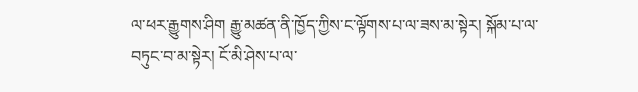ལ་ཕར་རྒྱུགས་ཤིག རྒྱུ་མཚན་ནི་ཁྱོད་ཀྱིས་ང་ལྟོགས་པ་ལ་ཟས་མ་སྟེར། སྐོམ་པ་ལ་བཏུང་བ་མ་སྟེར། ངོ་མི་ཤེས་པ་ལ་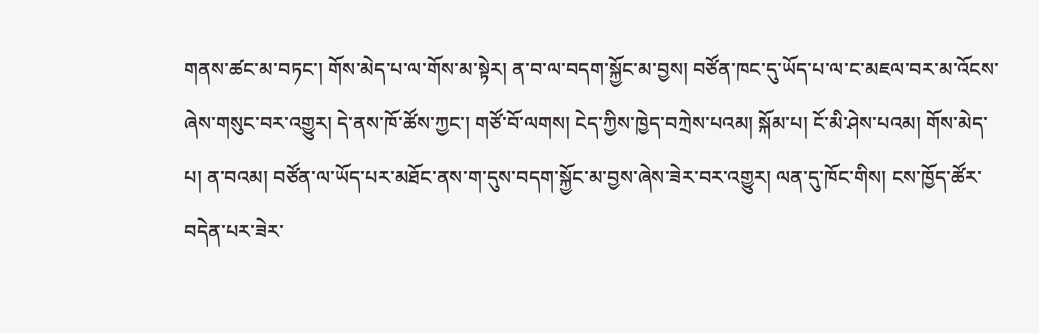གནས་ཚང་མ་བཏང་། གོས་མེད་པ་ལ་གོས་མ་སྟེར། ན་བ་ལ་བདག་སྐྱོང་མ་བྱས། བཙོན་ཁང་དུ་ཡོད་པ་ལ་ང་མཇལ་བར་མ་འོངས་ཞེས་གསུང་བར་འགྱུར། དེ་ནས་ཁོ་ཚོས་ཀྱང་། གཙོ་བོ་ལགས། ངེད་ཀྱིས་ཁྱེད་བཀྲེས་པའམ། སྐོམ་པ། ངོ་མི་ཤེས་པའམ། གོས་མེད་པ། ན་བའམ། བཙོན་ལ་ཡོད་པར་མཐོང་ནས་ག་དུས་བདག་སྐྱོང་མ་བྱས་ཞེས་ཟེར་བར་འགྱུར། ལན་དུ་ཁོང་གིས། ངས་ཁྱོད་ཚོར་བདེན་པར་ཟེར་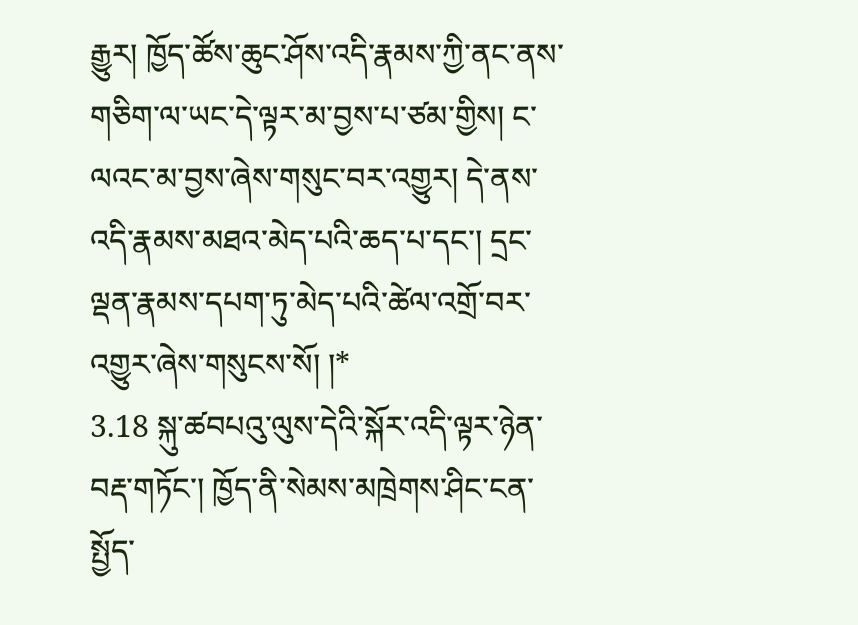རྒྱུར། ཁྱོད་ཚོས་ཆུང་ཤོས་འདི་རྣམས་ཀྱི་ནང་ནས་གཅིག་ལ་ཡང་དེ་ལྟར་མ་བྱས་པ་ཙམ་གྱིས། ང་ལའང་མ་བྱས་ཞེས་གསུང་བར་འགྱུར། དེ་ནས་འདི་རྣམས་མཐའ་མེད་པའི་ཆད་པ་དང་། དྲང་ལྡན་རྣམས་དཔག་ཏུ་མེད་པའི་ཚེལ་འགྲོ་བར་འགྱུར་ཞེས་གསུངས་སོ། །*
3.18 སྐུ་ཚབཔའུ་ལུས་དེའི་སྐོར་འདི་ལྟར་ཉེན་བརྡ་གཏོང་། ཁྱོད་ནི་སེམས་མཁྲེགས་ཤིང་ངན་སྤྱོད་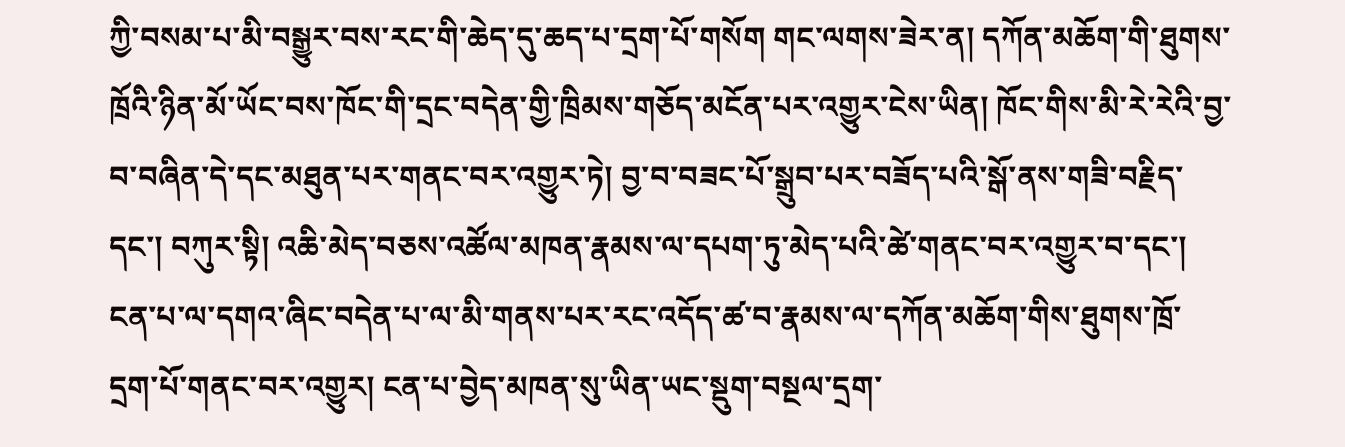ཀྱི་བསམ་པ་མི་བསྒྱུར་བས་རང་གི་ཆེད་དུ་ཆད་པ་དྲག་པོ་གསོག གང་ལགས་ཟེར་ན། དཀོན་མཆོག་གི་ཐུགས་ཁྲོའི་ཉིན་མོ་ཡོང་བས་ཁོང་གི་དྲང་བདེན་གྱི་ཁྲིམས་གཅོད་མངོན་པར་འགྱུར་ངེས་ཡིན། ཁོང་གིས་མི་རེ་རེའི་བྱ་བ་བཞིན་དེ་དང་མཐུན་པར་གནང་བར་འགྱུར་ཏེ། བྱ་བ་བཟང་པོ་སྒྲུབ་པར་བཟོད་པའི་སྒོ་ནས་གཟི་བརྗིད་དང་། བཀུར་སྟི། འཆི་མེད་བཅས་འཚོལ་མཁན་རྣམས་ལ་དཔག་ཏུ་མེད་པའི་ཚེ་གནང་བར་འགྱུར་བ་དང་། ངན་པ་ལ་དགའ་ཞིང་བདེན་པ་ལ་མི་གནས་པར་རང་འདོད་ཚ་བ་རྣམས་ལ་དཀོན་མཆོག་གིས་ཐུགས་ཁྲོ་དྲག་པོ་གནང་བར་འགྱུར། ངན་པ་བྱེད་མཁན་སུ་ཡིན་ཡང་སྡུག་བསྔལ་དྲག་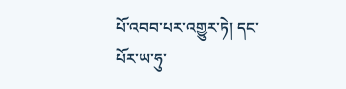པོ་འབབ་པར་འགྱུར་ཏེ། དང་པོར་ཡ་ཧུ་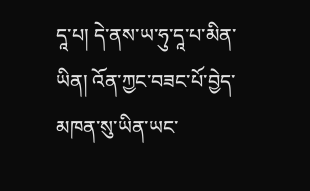དཱ་པ། དེ་ནས་ཡ་ཧུ་དཱ་པ་མིན་ཡིན། འོན་ཀྱང་བཟང་པོ་བྱེད་མཁན་སུ་ཡིན་ཡང་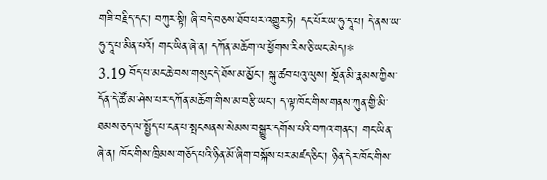གཟི་བརྗིད་དང་། བཀུར་སྟི། ཞི་བདེ་བཅས་ཐོབ་པར་འགྱུར་ཏེ། དང་པོར་ཡ་ཧུ་དཱ་པ། དེ་ནས་ཡ་ཧུ་དཱ་པ་མིན་པའོ། གང་ཡིན་ཞེ་ན། དཀོན་མཆོག་ལ་ཕྱོགས་རིས་ཅི་ཡང་མེད།*
3.19 བོད་པ་མང་ཆེ་བས་གསུང་དེ་ཐོས་མ་མྱོང་། སྐུ་ཚབ་པའུ་ལུས། སྔོན་མི་རྣམས་ཀྱིས་དོན་དེ་ཚོ་མ་ཤེས་པར་དཀོན་མཆོག་གིས་མ་བརྩི་ཡང་། ད་ལྟ་ཁོང་གིས་གནས་ཀུན་གྱི་མི་ཐམས་ཅད་ལ་སྤྱོད་པ་ངན་པ་སྤངསནས་སེམས་བསྒྱུར་དགོས་པའི་བཀའ་གནང་། གང་ཡིན་ཞེ་ན། ཁོང་གིས་ཁྲིམས་གཅོད་པའི་ཉིན་མོ་ཞིག་བསྐོས་པར་མཛད་ཅིང་། ཉིན་དེར་ཁོང་གིས་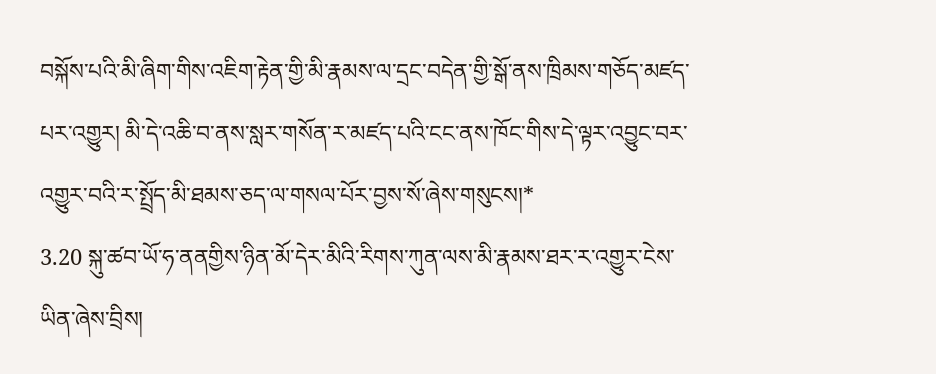བསྐོས་པའི་མི་ཞིག་གིས་འཇིག་རྟེན་གྱི་མི་རྣམས་ལ་དྲང་བདེན་གྱི་སྒོ་ནས་ཁྲིམས་གཅོད་མཛད་པར་འགྱུར། མི་དེ་འཆི་བ་ནས་སླར་གསོན་ར་མཛད་པའི་ངང་ནས་ཁོང་གིས་དེ་ལྟར་འབྱུང་བར་འགྱུར་བའི་ར་སྤྲོད་མི་ཐམས་ཅད་ལ་གསལ་པོར་བྱས་སོ་ཞེས་གསུངས།*
3.20 སྐུ་ཚབ་ཡོ་ཧ་ནནགྱིས་ཉིན་མོ་དེར་མིའི་རིགས་ཀུན་ལས་མི་རྣམས་ཐར་ར་འགྱུར་ངེས་ཡིན་ཞེས་བྲིས།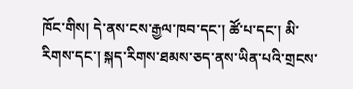ཁོང་གིས། དེ་ནས་ངས་རྒྱལ་ཁབ་དང་། ཚོ་པ་དང་། མི་རིགས་དང་། སྐད་རིགས་ཐམས་ཅད་ནས་ཡིན་པའི་གྲངས་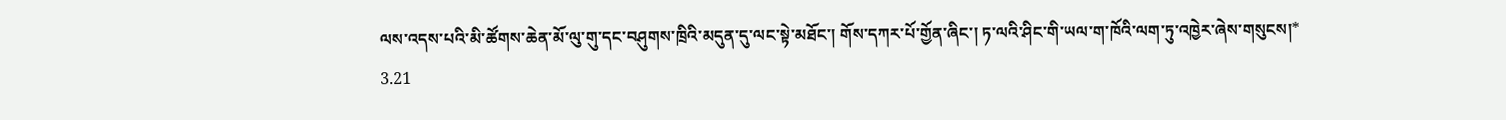ལས་འདས་པའི་མི་ཚོགས་ཆེན་མོ་ལུ་གུ་དང་བཤུགས་ཁྲིའི་མདུན་དུ་ལང་སྟེ་མཐོང་། གོས་དཀར་པོ་གྱོན་ཞིང་། ཏ་ལའི་ཤིང་གི་ཡལ་ག་ཁོའི་ལག་ཏུ་འཁྱེར་ཞེས་གསུངས།*
3.21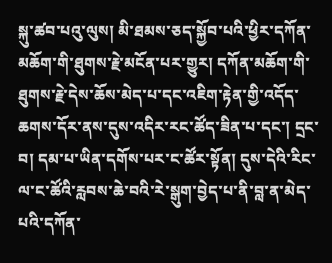སྐུ་ཚབ་པའུ་ལུས། མི་ཐམས་ཅད་སྐྱོབ་པའི་ཕྱིར་དཀོན་མཆོག་གི་ཐུགས་རྗེ་མངོན་པར་གྱུར། དཀོན་མཆོག་གི་ཐུགས་རྗེ་དེས་ཆོས་མེད་པ་དང་འཇིག་རྟེན་གྱི་འདོད་ཆགས་དོར་ནས་དུས་འདིར་རང་ཚོད་ཟིན་པ་དང་། དྲང་བ། དམ་པ་ཡིན་དགོས་པར་ང་ཚོར་སྟོན། དུས་དེའི་རིང་ལ་ང་ཚོའི་རླབས་ཆེ་བའི་རེ་སྒུག་བྱེད་པ་ནི་བླ་ན་མེད་པའི་དཀོན་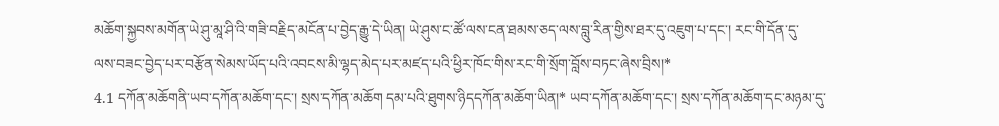མཆོག་སྐྱབས་མགོན་ཡེ་ཤུ་མཱ་ཤི་འི་གཟི་བརྗིད་མངོན་པ་བྱེད་རྒྱུ་དེ་ཡིན། ཡེ་ཤུས་ང་ཚོ་ལས་ངན་ཐམས་ཅད་ལས་བླུ་རིན་གྱིས་ཐར་དུ་འཇུག་པ་དང་། རང་གི་དོན་དུ་ལས་བཟང་བྱེད་པར་བརྩོན་སེམས་ཡོད་པའི་འབངས་མི་ལྷད་མེད་པར་མཛད་པའི་ཕྱིར་ཁོང་གིས་རང་གི་སྲོག་བློས་བཏང་ཞེས་བྲིས།*
4.1 དཀོན་མཆོགནི་ཡབ་དཀོན་མཆོག་དང་། སྲས་དཀོན་མཆོག དམ་པའི་ཐུགས་ཉིདདཀོན་མཆོག་ཡིན།* ཡབ་དཀོན་མཆོག་དང་། སྲས་དཀོན་མཆོག་དང་མཉམ་དུ་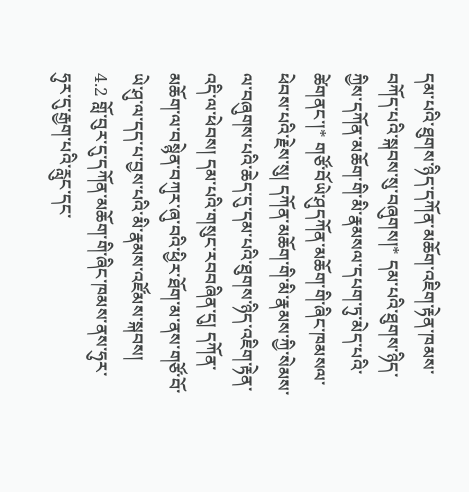དམ་པའི་ཐུགས་ཉིད་དཀོན་མཆོག་འཇིག་རྟེན་ཁམས་བཀོད་པའི་སྐབས་སུ་བཞུགས།* དམ་པའི་ཐུགས་ཉིད་ཀྱིས་དཀོན་མཆོག་གི་མི་རྣམསལ་དཔག་ཏུ་མེད་པའི་ཚེགནང་།* གཙོ་བོཡེ་ཤུདཀོན་མཆོག་གི་ཞིང་ཁམསལ་ཕེབས་པའི་རྗེས་སུ། དཀོན་མཆོག་གི་མི་རྣམས་ཀྱི་སེམས་ལ་བཞུགས་པའི་ཆེད་དུ་དམ་པའི་ཐུགས་ཉིད་འཇིག་རྟེན་འདི་ལ་ཕེབས། དམ་པའི་གསུང་རབབཞིན་དུ། དཀོན་མཆོག་ལ་བསྙེན་བཀུར་ཞུ་བའི་ཕྱིར་ཐོག་མ་ནས་གཙོ་བོ་ཡེ་ཤུ་ལ་དད་པ་བྱས་པའི་མི་རྣམས་འཛོམས་སྐབས།
4.2 གློ་བུར་དུ་དཀོན་མཆོག་གི་ཞིང་ཁམས་ནས་ཧུར་ཧུར་དུ་རྒྱག་པའི་རླུང་དང་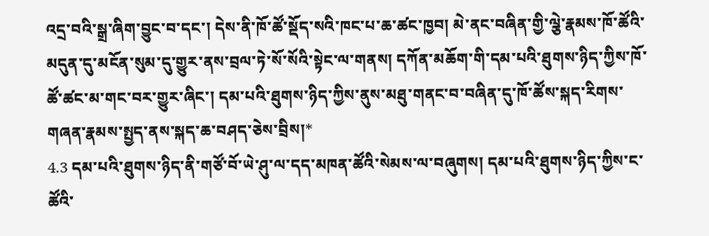འདྲ་བའི་སྒྲ་ཞིག་བྱུང་བ་དང་། དེས་ནི་ཁོ་ཚོ་སྡོད་སའི་ཁང་པ་ཆ་ཚང་ཁྱབ། མེ་ནང་བཞིན་གྱི་ལྕེ་རྣམས་ཁོ་ཚོའི་མདུན་དུ་མངོན་སུམ་དུ་གྱུར་ནས་བྲལ་ཏེ་སོ་སོའི་སྟེང་ལ་གནས། དཀོན་མཆོག་གི་དམ་པའི་ཐུགས་ཉིད་ཀྱིས་ཁོ་ཚོ་ཚང་མ་གང་བར་གྱུར་ཞིང་། དམ་པའི་ཐུགས་ཉིད་ཀྱིས་ནུས་མཐུ་གནང་བ་བཞིན་དུ་ཁོ་ཚོས་སྐད་རིགས་གཞན་རྣམས་སྤྱད་ནས་སྐད་ཆ་བཤད་ཅེས་བྲིས།*
4.3 དམ་པའི་ཐུགས་ཉིད་ནི་གཙོ་བོ་ཡེ་ཤུ་ལ་དད་མཁན་ཚོའི་སེམས་ལ་བཞུགས། དམ་པའི་ཐུགས་ཉིད་ཀྱིས་ང་ཚོའི་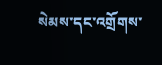སེམས་དང་འགྲོགས་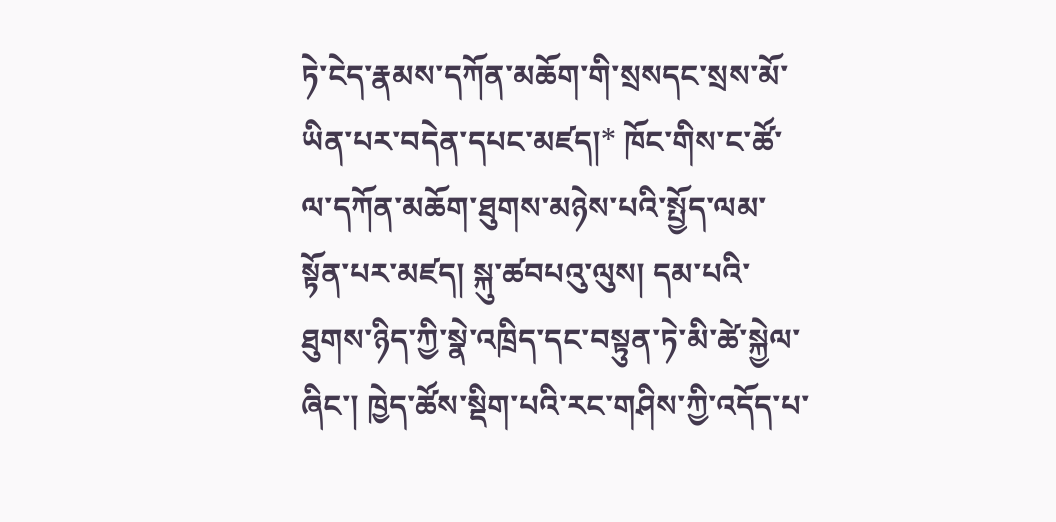ཏེ་ངེད་རྣམས་དཀོན་མཆོག་གི་སྲསདང་སྲས་མོ་ཡིན་པར་བདེན་དཔང་མཛད།* ཁོང་གིས་ང་ཚོ་ལ་དཀོན་མཆོག་ཐུགས་མཉེས་པའི་སྤྱོད་ལམ་སྟོན་པར་མཛད། སྐུ་ཚབཔའུ་ལུས། དམ་པའི་ཐུགས་ཉིད་ཀྱི་སྣེ་འཁྲིད་དང་བསྟུན་ཏེ་མི་ཚེ་སྐྱེལ་ཞིང་། ཁྱེད་ཚོས་སྡིག་པའི་རང་གཤིས་ཀྱི་འདོད་པ་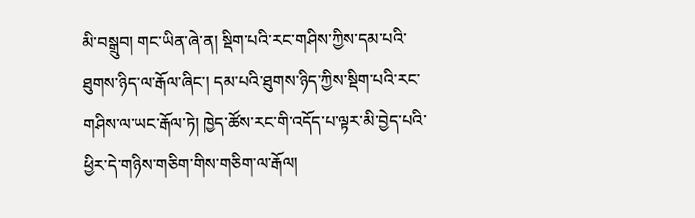མི་བསྒྲུབ། གང་ཡིན་ཞེ་ན། སྡིག་པའི་རང་གཤིས་ཀྱིས་དམ་པའི་ཐུགས་ཉིད་ལ་རྒོལ་ཞིང་། དམ་པའི་ཐུགས་ཉིད་ཀྱིས་སྡིག་པའི་རང་གཤིས་ལ་ཡང་རྒོལ་ཏེ། ཁྱེད་ཚོས་རང་གི་འདོད་པ་ལྟར་མི་བྱེད་པའི་ཕྱིར་དེ་གཉིས་གཅིག་གིས་གཅིག་ལ་རྒོལ།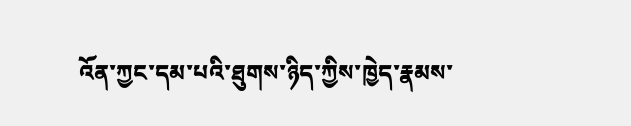འོན་ཀྱང་དམ་པའི་ཐུགས་ཉིད་ཀྱིས་ཁྱེད་རྣམས་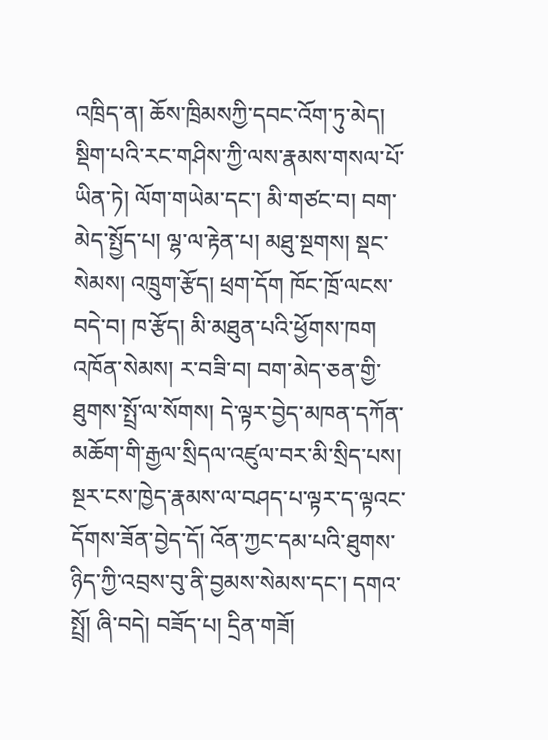འཁྲིད་ན། ཆོས་ཁྲིམསཀྱི་དབང་འོག་ཏུ་མེད། སྡིག་པའི་རང་གཤིས་ཀྱི་ལས་རྣམས་གསལ་པོ་ཡིན་ཏེ། ལོག་གཡེམ་དང་། མི་གཙང་བ། བག་མེད་སྤྱོད་པ། ལྷ་ལ་རྟེན་པ། མཐུ་སྔགས། སྡང་སེམས། འཁྲུག་རྩོད། ཕྲག་དོག ཁོང་ཁྲོ་ལངས་བདེ་བ། ཁ་རྩོད། མི་མཐུན་པའི་ཕྱོགས་ཁག འཁོན་སེམས། ར་བཟི་བ། བག་མེད་ཅན་གྱི་ཐུགས་སྤྲོ་ལ་སོགས། དེ་ལྟར་བྱེད་མཁན་དཀོན་མཆོག་གི་རྒྱལ་སྲིདལ་འཛུལ་བར་མི་སྲིད་པས། སྔར་ངས་ཁྱེད་རྣམས་ལ་བཤད་པ་ལྟར་ད་ལྟའང་དོགས་ཟོན་བྱེད་དོ། འོན་ཀྱང་དམ་པའི་ཐུགས་ཉིད་ཀྱི་འབྲས་བུ་ནི་བྱམས་སེམས་དང་། དགའ་སྤྲོ། ཞི་བདེ། བཟོད་པ། དྲིན་གཟོ།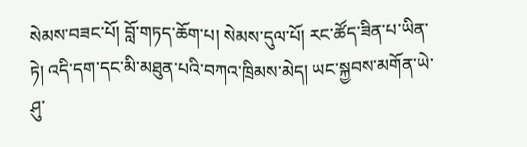སེམས་བཟང་པོ། བློ་གཏད་ཆོག་པ། སེམས་དུལ་པོ། རང་ཚོད་ཟིན་པ་ཡིན་ཏེ། འདི་དག་དང་མི་མཐུན་པའི་བཀའ་ཁྲིམས་མེད། ཡང་སྐྱབས་མགོན་ཡེ་ཤུ་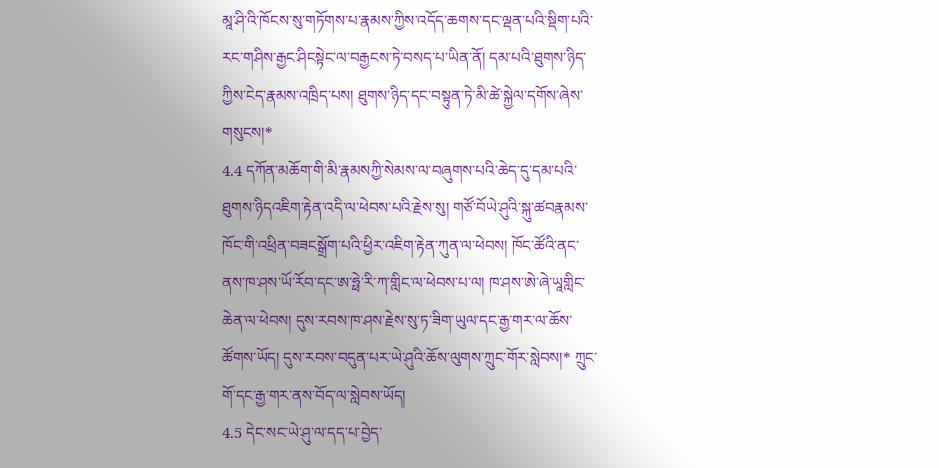མཱ་ཤི་འི་ཁོངས་སུ་གཏོགས་པ་རྣམས་ཀྱིས་འདོད་ཆགས་དང་ལྡན་པའི་སྡིག་པའི་རང་གཤིས་རྒྱང་ཤིངསྟེང་ལ་བརྒྱངས་ཏེ་བསད་པ་ཡིན་ནོ། དམ་པའི་ཐུགས་ཉིད་ཀྱིས་ངེད་རྣམས་འཁྲིད་པས། ཐུགས་ཉིད་དང་བསྟུན་ཏེ་མི་ཚེ་སྐྱེལ་དགོས་ཞེས་གསུངས།*
4.4 དཀོན་མཆོག་གི་མི་རྣམསཀྱི་སེམས་ལ་བཞུགས་པའི་ཆེད་དུ་དམ་པའི་ཐུགས་ཉིདའཇིག་རྟེན་འདི་ལ་ཕེབས་པའི་རྗེས་སུ། གཙོ་བོཡེ་ཤུའི་སྐུ་ཚབརྣམས་ཁོང་གི་འཕྲིན་བཟངསྒྲོག་པའི་ཕྱིར་འཇིག་རྟེན་ཀུན་ལ་ཕེབས། ཁོང་ཚོའི་ནང་ནས་ཁ་ཤས་ཡོ་རོབ་དང་ཨ་ཧྥེ་རི་ཀ་གླིང་ལ་ཕེབས་པ་ལ། ཁ་ཤས་ཨེ་ཞེ་ཡཱགླིང་ཆེན་ལ་ཕེབས། དུས་རབས་ཁ་ཤས་རྗེས་སུ་ཏ་ཟིག་ཡུལ་དང་རྒྱ་གར་ལ་ཆོས་ཚོགས་ཡོད། དུས་རབས་བདུན་པར་ཡེ་ཤུའི་ཆོས་ལུགས་ཀྲུང་གོར་སླེབས།* ཀྲུང་གོ་དང་རྒྱ་གར་ནས་བོད་ལ་སླེབས་ཡོད།
4.5 དེང་སང་ཡེ་ཤུ་ལ་དད་པ་བྱེད་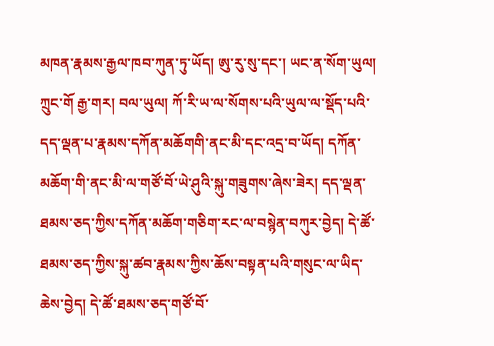མཁན་རྣམས་རྒྱལ་ཁབ་ཀུན་ཏུ་ཡོད། ཨུ་རུ་སུ་དང་། ཡང་ན་སོག་ཡུལ། ཀྲུང་གོ རྒྱ་གར། བལ་ཡུལ། ཀོ་རི་ཡ་ལ་སོགས་པའི་ཡུལ་ལ་སྡོད་པའི་དད་ལྡན་པ་རྣམས་དཀོན་མཆོགགི་ནང་མི་དང་འདྲ་བ་ཡོད། དཀོན་མཆོག་གི་ནང་མི་ལ་གཙོ་བོ་ཡེ་ཤུའི་སྐུ་གཟུགས་ཞེས་ཟེར། དད་ལྡན་ཐམས་ཅད་ཀྱིས་དཀོན་མཆོག་གཅིག་རང་ལ་བསྙེན་བཀུར་བྱེད། དེ་ཚོ་ཐམས་ཅད་ཀྱིས་སྐུ་ཚབ་རྣམས་ཀྱིས་ཆོས་བསྟན་པའི་གསུང་ལ་ཡིད་ཆེས་བྱེད། དེ་ཚོ་ཐམས་ཅད་གཙོ་བོ་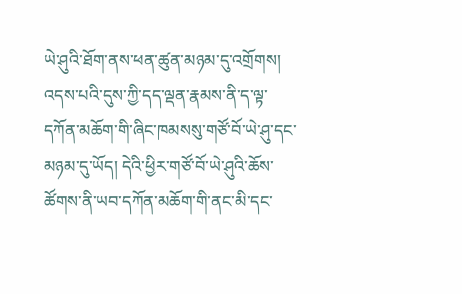ཡེ་ཤུའི་ཐོག་ནས་ཕན་ཚུན་མཉམ་དུ་འགྲོགས། འདས་པའི་དུས་ཀྱི་དད་ལྡན་རྣམས་ནི་ད་ལྟ་དཀོན་མཆོག་གི་ཞིང་ཁམསསུ་གཙོ་བོ་ཡེ་ཤུ་དང་མཉམ་དུ་ཡོད། དེའི་ཕྱིར་གཙོ་བོ་ཡེ་ཤུའི་ཆོས་ཚོགས་ནི་ཡབ་དཀོན་མཆོག་གི་ནང་མི་དང་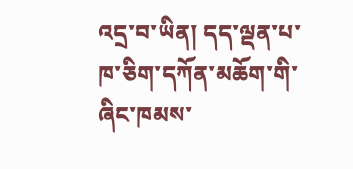འདྲ་བ་ཡིན། དད་ལྡན་པ་ཁ་ཅིག་དཀོན་མཆོག་གི་ཞིང་ཁམས་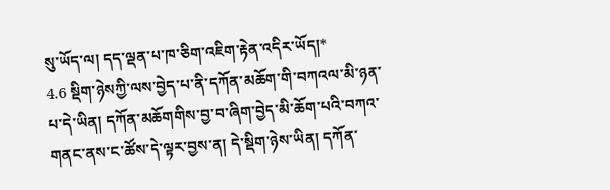སུ་ཡོད་ལ། དད་ལྡན་པ་ཁ་ཅིག་འཇིག་རྟེན་འདིར་ཡོད།*
4.6 སྡིག་ཉེསཀྱི་ལས་བྱེད་པ་ནི་དཀོན་མཆོག་གི་བཀའལ་མི་ཉན་པ་དེ་ཡིན། དཀོན་མཆོགགིས་བྱ་བ་ཞིག་བྱེད་མི་ཆོག་པའི་བཀའ་གནང་ནས་ང་ཚོས་དེ་ལྟར་བྱས་ན། དེ་སྡིག་ཉེས་ཡིན། དཀོན་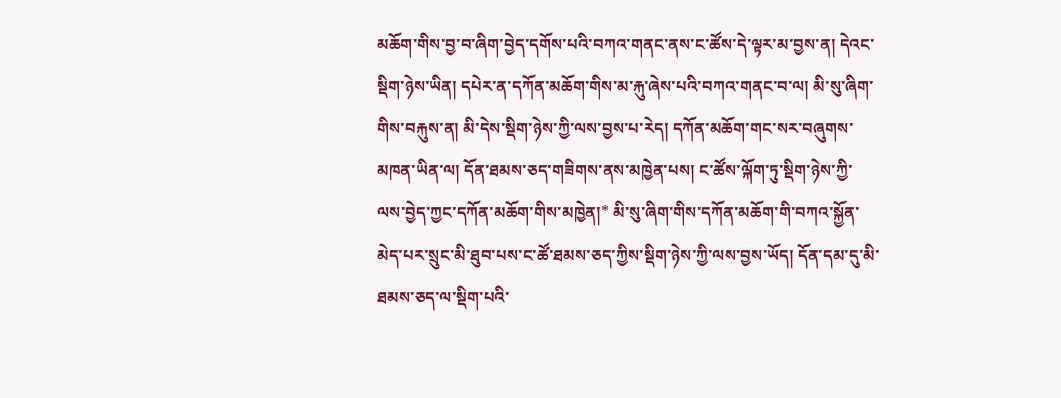མཆོག་གིས་བྱ་བ་ཞིག་བྱེད་དགོས་པའི་བཀའ་གནང་ནས་ང་ཚོས་དེ་ལྟར་མ་བྱས་ན། དེའང་སྡིག་ཉེས་ཡིན། དཔེར་ན་དཀོན་མཆོག་གིས་མ་རྐུ་ཞེས་པའི་བཀའ་གནང་བ་ལ། མི་སུ་ཞིག་གིས་བརྐུས་ན། མི་དེས་སྡིག་ཉེས་ཀྱི་ལས་བྱས་པ་རེད། དཀོན་མཆོག་གང་སར་བཞུགས་མཁན་ཡིན་ལ། དོན་ཐམས་ཅད་གཟིགས་ནས་མཁྱེན་པས། ང་ཚོས་ལྐོག་ཏུ་སྡིག་ཉེས་ཀྱི་ལས་བྱེད་ཀྱང་དཀོན་མཆོག་གིས་མཁྱེན།* མི་སུ་ཞིག་གིས་དཀོན་མཆོག་གི་བཀའ་སྐྱོན་མེད་པར་སྲུང་མི་ཐུབ་པས་ང་ཚོ་ཐམས་ཅད་ཀྱིས་སྡིག་ཉེས་ཀྱི་ལས་བྱས་ཡོད། དོན་དམ་དུ་མི་ཐམས་ཅད་ལ་སྡིག་པའི་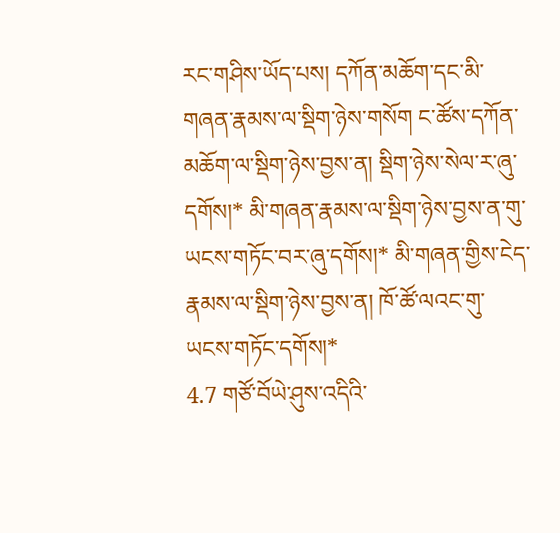རང་གཤིས་ཡོད་པས། དཀོན་མཆོག་དང་མི་གཞན་རྣམས་ལ་སྡིག་ཉེས་གསོག ང་ཚོས་དཀོན་མཆོག་ལ་སྡིག་ཉེས་བྱས་ན། སྡིག་ཉེས་སེལ་ར་ཞུ་དགོས།* མི་གཞན་རྣམས་ལ་སྡིག་ཉེས་བྱས་ན་གུ་ཡངས་གཏོང་བར་ཞུ་དགོས།* མི་གཞན་གྱིས་ངེད་རྣམས་ལ་སྡིག་ཉེས་བྱས་ན། ཁོ་ཚོ་ལའང་གུ་ཡངས་གཏོང་དགོས།*
4.7 གཙོ་བོཡེ་ཤུས་འདིའི་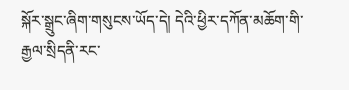སྐོར་སྒྲུང་ཞིག་གསུངས་ཡོད་དེ། དེའི་ཕྱིར་དཀོན་མཆོག་གི་རྒྱལ་སྲིདནི་རང་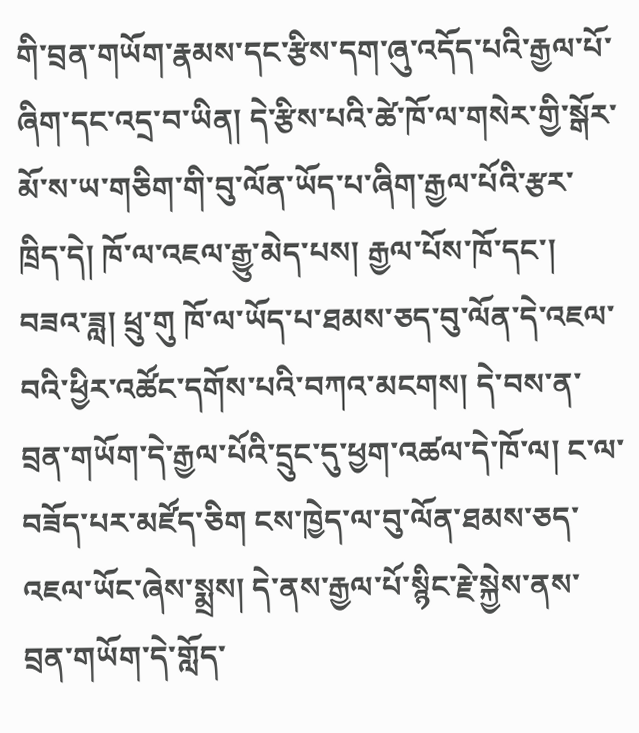གི་བྲན་གཡོག་རྣམས་དང་རྩིས་དག་ཞུ་འདོད་པའི་རྒྱལ་པོ་ཞིག་དང་འདྲ་བ་ཡིན། དེ་རྩིས་པའི་ཚེ་ཁོ་ལ་གསེར་གྱི་སྒོར་མོ་ས་ཡ་གཅིག་གི་བུ་ལོན་ཡོད་པ་ཞིག་རྒྱལ་པོའི་རྩར་ཁྲིད་དེ། ཁོ་ལ་འཇལ་རྒྱུ་མེད་པས། རྒྱལ་པོས་ཁོ་དང་། བཟའ་ཟླ། ཕྲུ་གུ ཁོ་ལ་ཡོད་པ་ཐམས་ཅད་བུ་ལོན་དེ་འཇལ་བའི་ཕྱིར་འཚོང་དགོས་པའི་བཀའ་མངགས། དེ་བས་ན་བྲན་གཡོག་དེ་རྒྱལ་པོའི་དྲུང་དུ་ཕྱག་འཚལ་དེ་ཁོ་ལ། ང་ལ་བཟོད་པར་མཛོད་ཅིག ངས་ཁྱེད་ལ་བུ་ལོན་ཐམས་ཅད་འཇལ་ཡོང་ཞེས་སྨྲས། དེ་ནས་རྒྱལ་པོ་སྙིང་རྗེ་སྐྱེས་ནས་བྲན་གཡོག་དེ་གློད་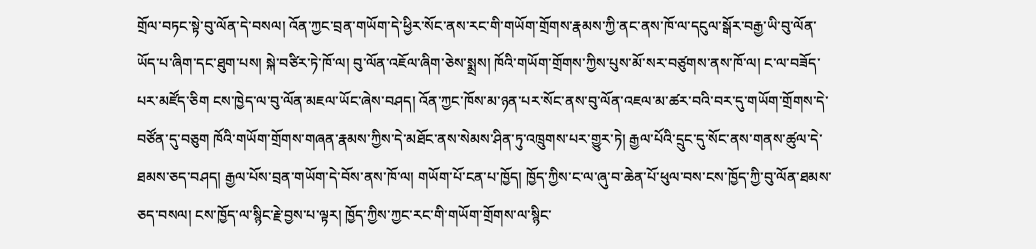གྲོལ་བཏང་སྟེ་བུ་ལོན་དེ་བསལ། འོན་ཀྱང་བྲན་གཡོག་དེ་ཕྱིར་སོང་ནས་རང་གི་གཡོག་གྲོགས་རྣམས་ཀྱི་ནང་ནས་ཁོ་ལ་དངུལ་སྒོར་བརྒྱ་ཡི་བུ་ལོན་ཡོད་པ་ཞིག་དང་ཐུག་པས། སྐེ་བཙིར་ཏེ་ཁོ་ལ། བུ་ལོན་འཇོལ་ཞིག་ཅེས་སྨྲས། ཁོའི་གཡོག་གྲོགས་ཀྱིས་པུས་མོ་སར་བཙུགས་ནས་ཁོ་ལ། ང་ལ་བཟོད་པར་མཛོད་ཅིག ངས་ཁྱེད་ལ་བུ་ལོན་མཇལ་ཡོང་ཞེས་བཤད། འོན་ཀྱང་ཁོས་མ་ཉན་པར་སོང་ནས་བུ་ལོན་འཇལ་མ་ཚར་བའི་བར་དུ་གཡོག་གྲོགས་དེ་བཙོན་དུ་བཅུག ཁོའི་གཡོག་གྲོགས་གཞན་རྣམས་ཀྱིས་དེ་མཐོང་ནས་སེམས་ཤིན་ཏུ་འཁྲུགས་པར་གྱུར་ཏེ། རྒྱལ་པོའི་དྲུང་དུ་སོང་ནས་གནས་ཚུལ་དེ་ཐམས་ཅད་བཤད། རྒྱལ་པོས་བྲན་གཡོག་དེ་བོས་ནས་ཁོ་ལ། གཡོག་པོ་ངན་པ་ཁྱོད། ཁྱོད་ཀྱིས་ང་ལ་ཞུ་བ་ཆེན་པོ་ཕུལ་བས་ངས་ཁྱོད་ཀྱི་བུ་ལོན་ཐམས་ཅད་བསལ། ངས་ཁྱོད་ལ་སྙིང་རྗེ་བྱས་པ་ལྟར། ཁྱོད་ཀྱིས་ཀྱང་རང་གི་གཡོག་གྲོགས་ལ་སྙིང་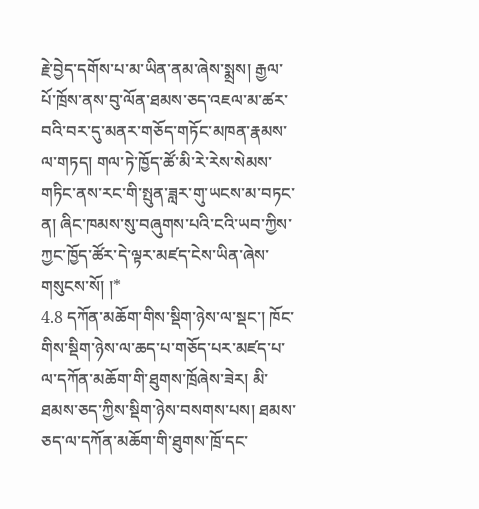རྗེ་བྱེད་དགོས་པ་མ་ཡིན་ནམ་ཞེས་སྨྲས། རྒྱལ་པོ་ཁྲོས་ནས་བུ་ལོན་ཐམས་ཅད་འཇལ་མ་ཚར་བའི་བར་དུ་མནར་གཅོད་གཏོང་མཁན་རྣམས་ལ་གཏད། གལ་ཏེ་ཁྱོད་ཚོ་མི་རེ་རེས་སེམས་གཏིང་ནས་རང་གི་སྤུན་ཟླར་གུ་ཡངས་མ་བཏང་ན། ཞིང་ཁམས་སུ་བཞུགས་པའི་ངའི་ཡབ་ཀྱིས་ཀྱང་ཁྱོད་ཚོར་དེ་ལྟར་མཛད་ངེས་ཡིན་ཞེས་གསུངས་སོ། །*
4.8 དཀོན་མཆོག་གིས་སྡིག་ཉེས་ལ་སྡང་། ཁོང་གིས་སྡིག་ཉེས་ལ་ཆད་པ་གཅོད་པར་མཛད་པ་ལ་དཀོན་མཆོག་གི་ཐུགས་ཁྲོཞེས་ཟེར། མི་ཐམས་ཅད་ཀྱིས་སྡིག་ཉེས་བསགས་པས། ཐམས་ཅད་ལ་དཀོན་མཆོག་གི་ཐུགས་ཁྲོ་དང་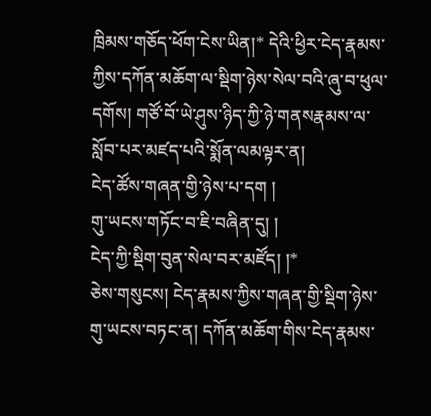ཁྲིམས་གཅོད་ཕོག་ངེས་ཡིན།* དེའི་ཕྱིར་ངེད་རྣམས་ཀྱིས་དཀོན་མཆོག་ལ་སྡིག་ཉེས་སེལ་བའི་ཞུ་བ་ཕུལ་དགོས། གཙོ་བོ་ཡེ་ཤུས་ཉིད་ཀྱི་ཉེ་གནསརྣམས་ལ་སློབ་པར་མཛད་པའི་སྨོན་ལམལྟར་ན།
ངེད་ཚོས་གཞན་གྱི་ཉེས་པ་དག །
གུ་ཡངས་གཏོང་བ་ཇི་བཞིན་དུ། །
ངེད་ཀྱི་སྡིག་བུན་སེལ་བར་མཛོད། །*
ཅེས་གསུངས། ངེད་རྣམས་ཀྱིས་གཞན་གྱི་སྡིག་ཉེས་གུ་ཡངས་བཏང་ན། དཀོན་མཆོག་གིས་ངེད་རྣམས་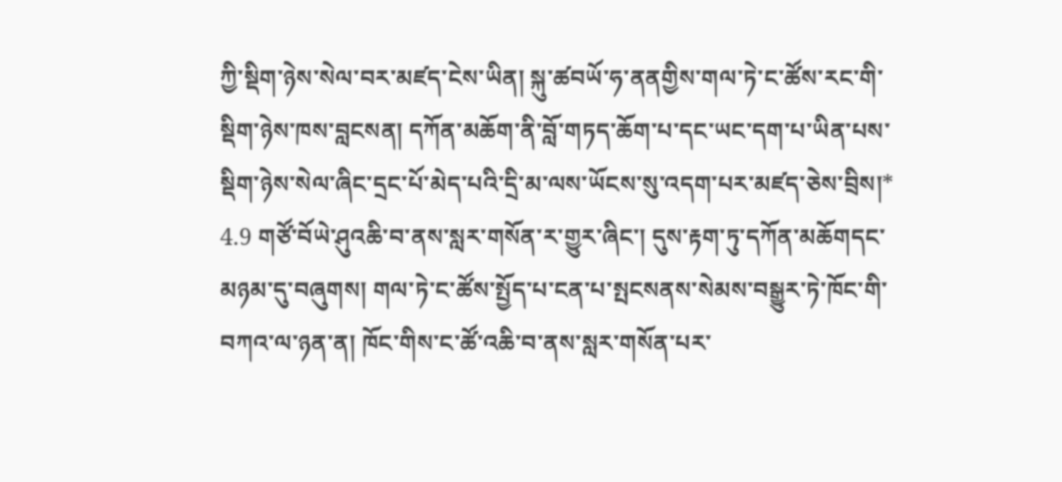ཀྱི་སྡིག་ཉེས་སེལ་བར་མཛད་ངེས་ཡིན། སྐུ་ཚབཡོ་ཧ་ནནགྱིས་གལ་ཏེ་ང་ཚོས་རང་གི་སྡིག་ཉེས་ཁས་བླངསན། དཀོན་མཆོག་ནི་བློ་གཏད་ཆོག་པ་དང་ཡང་དག་པ་ཡིན་པས་སྡིག་ཉེས་སེལ་ཞིང་དྲང་པོ་མེད་པའི་དྲི་མ་ལས་ཡོངས་སུ་འདག་པར་མཛད་ཅེས་བྲིས།*
4.9 གཙོ་བོཡེ་ཤུའཆི་བ་ནས་སླར་གསོན་ར་གྱུར་ཞིང་། དུས་རྟག་ཏུ་དཀོན་མཆོགདང་མཉམ་དུ་བཞུགས། གལ་ཏེ་ང་ཚོས་སྤྱོད་པ་ངན་པ་སྤངསནས་སེམས་བསྒྱུར་ཏེ་ཁོང་གི་བཀའ་ལ་ཉན་ན། ཁོང་གིས་ང་ཚོ་འཆི་བ་ནས་སླར་གསོན་པར་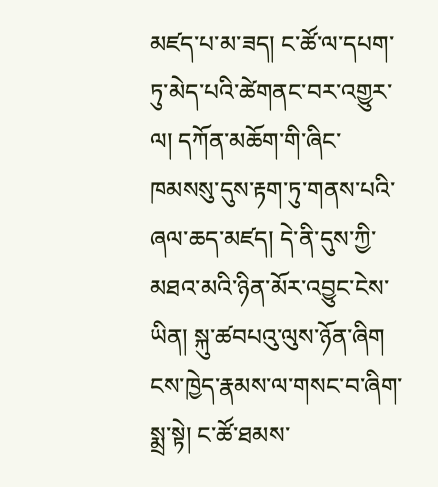མཛད་པ་མ་ཟད། ང་ཚོ་ལ་དཔག་ཏུ་མེད་པའི་ཚེགནང་བར་འགྱུར་ལ། དཀོན་མཆོག་གི་ཞིང་ཁམསསུ་དུས་རྟག་ཏུ་གནས་པའི་ཞལ་ཆད་མཛད། དེ་ནི་དུས་ཀྱི་མཐའ་མའི་ཉིན་མོར་འབྱུང་ངེས་ཡིན། སྐུ་ཚབཔའུ་ལུས་ཉོན་ཞིག ངས་ཁྱེད་རྣམས་ལ་གསང་བ་ཞིག་སྨྲ་སྟེ། ང་ཚོ་ཐམས་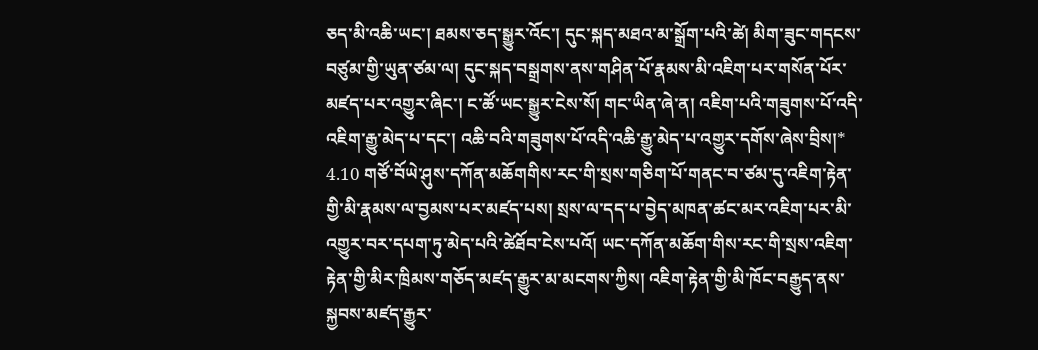ཅད་མི་འཆི་ཡང་། ཐམས་ཅད་སྒྱུར་འོང་། དུང་སྐད་མཐའ་མ་སྒྲོག་པའི་ཚེ། མིག་ཟུང་གདངས་བཙུམ་གྱི་ཡུན་ཙམ་ལ། དུང་སྐད་བསྒྲགས་ནས་གཤིན་པོ་རྣམས་མི་འཇིག་པར་གསོན་པོར་མཛད་པར་འགྱུར་ཞིང་། ང་ཚོ་ཡང་སྒྱུར་ངེས་སོ། གང་ཡིན་ཞེ་ན། འཇིག་པའི་གཟུགས་པོ་འདི་འཇིག་རྒྱུ་མེད་པ་དང་། འཆི་བའི་གཟུགས་པོ་འདི་འཆི་རྒྱུ་མེད་པ་འགྱུར་དགོས་ཞེས་བྲིས།*
4.10 གཙོ་བོཡེ་ཤུས་དཀོན་མཆོགགིས་རང་གི་སྲས་གཅིག་པོ་གནང་བ་ཙམ་དུ་འཇིག་རྟེན་གྱི་མི་རྣམས་ལ་བྱམས་པར་མཛད་པས། སྲས་ལ་དད་པ་བྱེད་མཁན་ཚང་མར་འཇིག་པར་མི་འགྱུར་བར་དཔག་ཏུ་མེད་པའི་ཚེཐོབ་ངེས་པའོ། ཡང་དཀོན་མཆོག་གིས་རང་གི་སྲས་འཇིག་རྟེན་གྱི་མིར་ཁྲིམས་གཅོད་མཛད་རྒྱུར་མ་མངགས་ཀྱིས། འཇིག་རྟེན་གྱི་མི་ཁོང་བརྒྱུད་ནས་སྐྱབས་མཛད་རྒྱུར་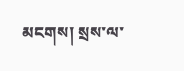མངགས། སྲས་ལ་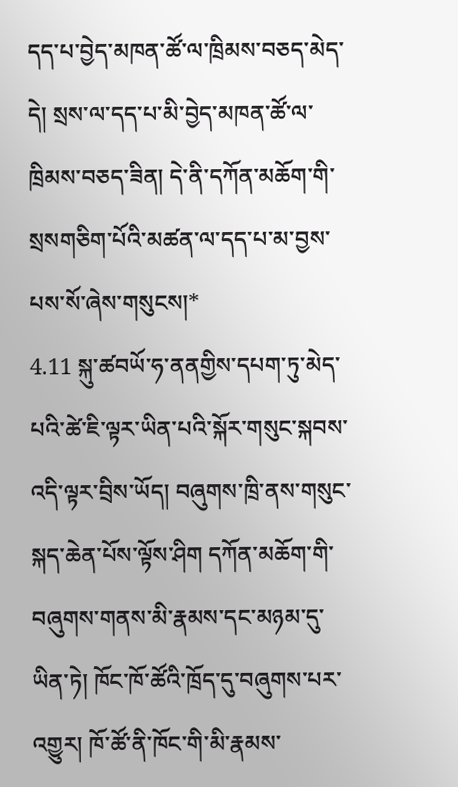དད་པ་བྱེད་མཁན་ཚོ་ལ་ཁྲིམས་བཅད་མེད་དེ། སྲས་ལ་དད་པ་མི་བྱེད་མཁན་ཚོ་ལ་ཁྲིམས་བཅད་ཟིན། དེ་ནི་དཀོན་མཆོག་གི་སྲསགཅིག་པོའི་མཚན་ལ་དད་པ་མ་བྱས་པས་སོ་ཞེས་གསུངས།*
4.11 སྐུ་ཚབཡོ་ཧ་ནནགྱིས་དཔག་ཏུ་མེད་པའི་ཚེ་ཇི་ལྟར་ཡིན་པའི་སྐོར་གསུང་སྐབས་འདི་ལྟར་བྲིས་ཡོད། བཞུགས་ཁྲི་ནས་གསུང་སྐད་ཆེན་པོས་ལྟོས་ཤིག དཀོན་མཆོག་གི་བཞུགས་གནས་མི་རྣམས་དང་མཉམ་དུ་ཡིན་ཏེ། ཁོང་ཁོ་ཚོའི་ཁྲོད་དུ་བཞུགས་པར་འགྱུར། ཁོ་ཚོ་ནི་ཁོང་གི་མི་རྣམས་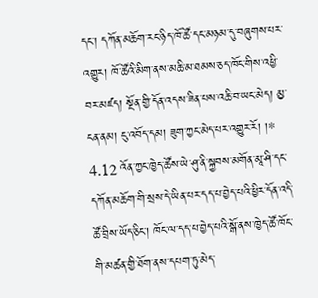དང་། དཀོན་མཆོག་རང་ཉིད་ཁོ་ཚོ་དང་མཉམ་དུ་བཞུགས་པར་འགྱུར། ཁོ་ཚོའི་མིག་ནས་མཆི་མ་ཐམས་ཅད་ཁོང་གིས་འཕྱི་བར་མཛད། སྔོན་གྱི་དོན་འདས་ཟིན་པས་འཆི་བ་ཡང་མེད། མྱ་ངན་ནམ། ངུ་འབོད་དམ། ཟུག་ཀྱང་མེད་པར་འགྱུར་རོ། །*
4.12 འོན་ཀྱང་ཁྱེད་ཚོས་ཡེ་ཤུ་ནི་སྐྱབས་མགོན་མཱ་ཤི་དང་དཀོན་མཆོག་གི་སྲས་དེ་ཡིན་པར་དད་པ་བྱེད་པའི་ཕྱིར་དོན་འདི་ཚོ་བྲིས་ཡོད་ཅིང་། ཁོང་ལ་དད་པ་བྱེད་པའི་སྒོ་ནས་ཁྱེད་ཚོ་ཁོང་གི་མཚན་གྱི་ཐོག་ནས་དཔག་ཏུ་མེད་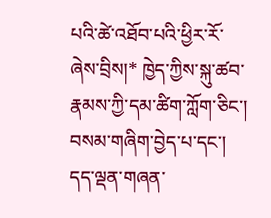པའི་ཚེ་འཐོབ་པའི་ཕྱིར་རོ་ཞེས་བྲིས།* ཁྱེད་ཀྱིས་སྐུ་ཚབ་རྣམས་ཀྱི་དམ་ཚིག་ཀློག་ཅིང་། བསམ་གཞིག་བྱེད་པ་དང་། དད་ལྡན་གཞན་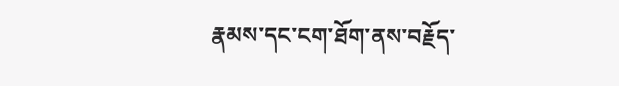རྣམས་དང་ངག་ཐོག་ནས་བརྗོད་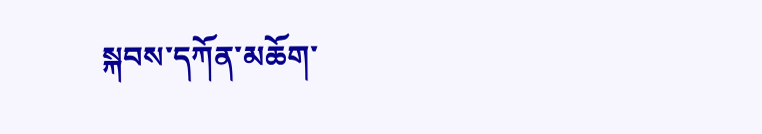སྐབས་དཀོན་མཆོག་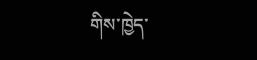གིས་ཁྱེད་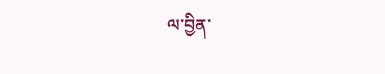ལ་བྱིན་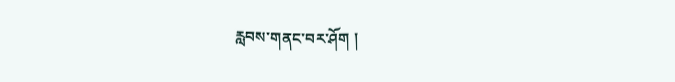རླབས་གནང་བར་ཤོག །